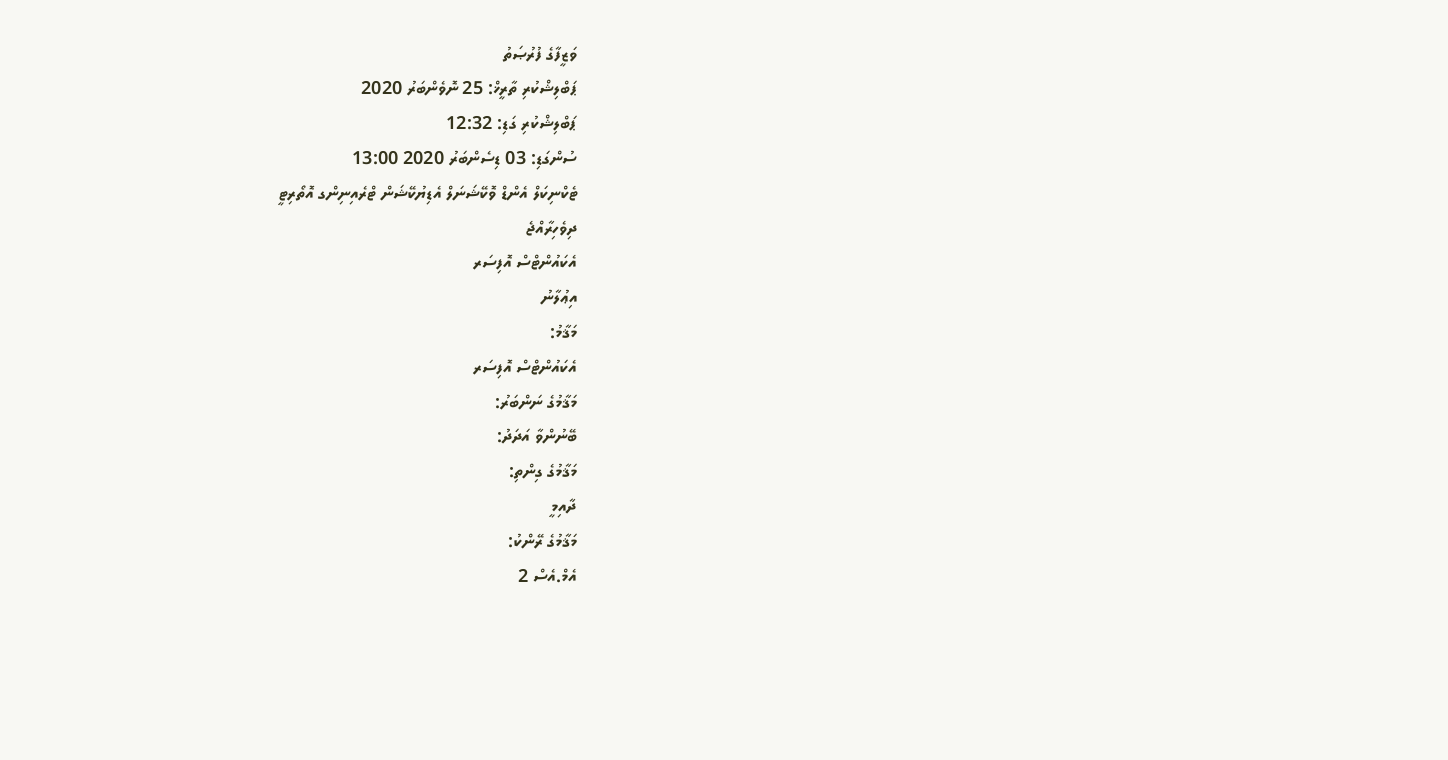ވަޒީފާގެ ފުރުޞަތު
ޕަބްލިޝްކުރި ތާރީޚް: 25 ނޮވެންބަރު 2020
ޕަބްލިޝްކުރި ގަޑި: 12:32
ސުންގަޑި: 03 ޑިސެންބަރު 2020 13:00
ޓެކްނިކަލް އެންޑް ވޮކޭޝަނަލް އެޑިޔުކޭޝަން ޓްރެއިނިންގ އޮތޯރިޓީ
ދިވެހިރާއްޖެ
އެކައުންޓްސް އޮފިސަރ
އިޢުލާނު
މަޤާމު:
އެކައުންޓްސް އޮފިސަރ
މަޤާމުގެ ނަންބަރު:
ބޭނުންވާ އަދަދު:
މަޤާމުގެ ގިންތި:
ދާއިމީ
މަޤާމުގެ ރޭންކު:
އެމް.އެސް 2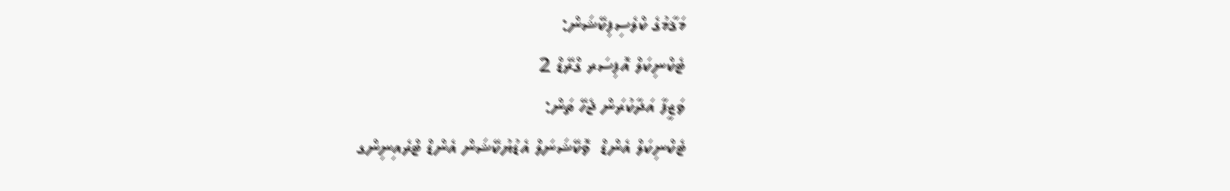މަޤާމުގެ ކްލެސިފިކޭޝަން:
ޓެކްނިކަލް އޮފިސަރ ގްރޭޑް 2
ވަޒީފާ އަދާކުރަން ޖެހޭ ތަން:
ޓެކްނިކަލް އެންޑް  ވޮކޭޝަނަލް އެޑުޔުކޭޝަން އެންޑް ޓްރެއިނިންގ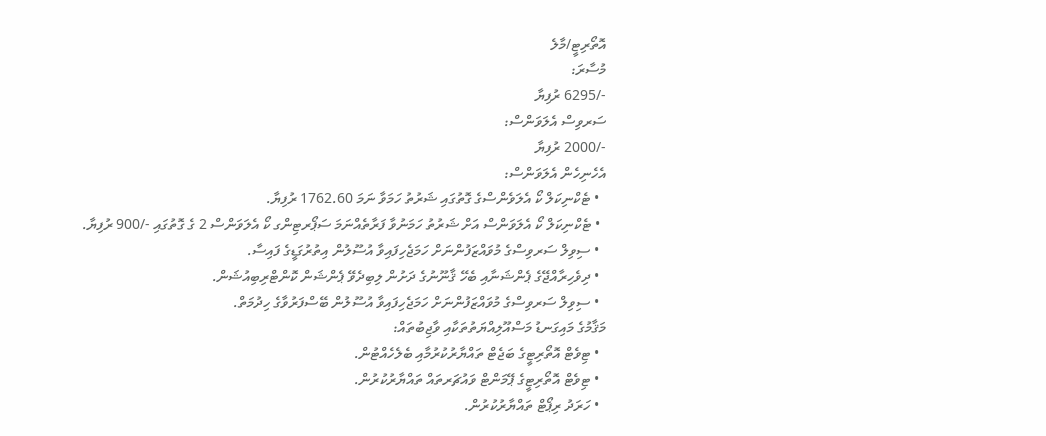އޮތޯރިޓީ/މާލެ
މުސާރަ:
-/6295 ރުފިޔާ
ސަރވިސް އެލަވަންސް:
-/2000 ރުފިޔާ
އެހެނިހެން އެލަވަންސް:
  • ޓެކްނިކަލް ކޯ އެލަވެންސްގެ ގޮތުގައި ޝަރުތު ހަމަވާ ނަމަ 1762.60 ރުފިޔާ.
  • ޓެކްނިކަލް ކޯ އެލަވަންސް އަށް ޝަރުތު ހަމަނުވާ ފަރާތެއްނަމަ ސަޕޯރޓިންގ ކޯ އެލަވަންސް 2 ގެ ގޮތުގައި -/900 ރުފިޔާ.
  • ސިވިލް ސަރވިސްގެ މުވައްޒަފުންނަށް ހަމަޖެހިފައިވާ އުސޫލުން އިތުރުގަޑީގެ ފައިސާ.
  • ދިވެހިރާއްޖޭގެ ޕެންޝަނާއި ބެހޭ ޤާނޫނުގެ ދަށުން ލިބިދެވޭ ޕެންޝަން ކޮންޓްރިބިއުޝަން.
  • ސިވިލް ސަރވިސްގެ މުވައްޒަފުންނަށް ހަމަޖެހިފައިވާ އުސޫލުން ބޭސްފަރުވާގެ ހިދުމަތް.
މަޤާމުގެ މައިގަނޑު މަސްއޫލިއްޔަތުތަކާއި ވާޖިބުތައް:
  • ޓިވެޓް އޮތޯރިޓީގެ ބަޖެޓް ތައްޔާރުކުރުމާއި ބެލެހެއްޓުން.
  • ޓިވެޓް އޮތޯރިޓީގެ ޕޭމަންޓް ވައުޗަރތައް ތައްޔާރުކުރުން.
  • ހަރަދު ރިޕޯޓް ތައްޔާރުކުރުން.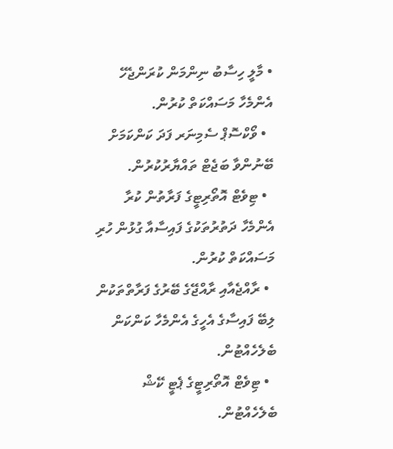• މާލީ ހިސާބު ނިންމަން ކުރަންޖެހޭ އެންމެހާ މަސައްކަތް ކުރުން.
  • ވޯކްސޮޕް ސެމިނަރ ފަދަ ކަންކަމަށް ބޭނުންވާ ބަޖެޓް ތައްޔާރުކުރުން.
  • ޓިވެޓް އޮތޯރިޓީގެ ފަރާތުން ކުރާ އެންމެހާ ދަތުރުތަކުގެ ފައިސާއާ ގުޅުން ހުރި މަސައްކަތް ކުރުން.
  • ރާއްޖެއާއި ރާއްޖޭގެ ބޭރުގެ ފަރާތްތަކުން ލިބޭ ފައިސާގެ އެހީގެ އެންމެހާ ކަންކަން ބެލެހެއްޓުން.
  • ޓިވެޓް އޮތޯރިޓީގެ ޕެޓީ ކޭޝް ބެލެހެއްޓުން.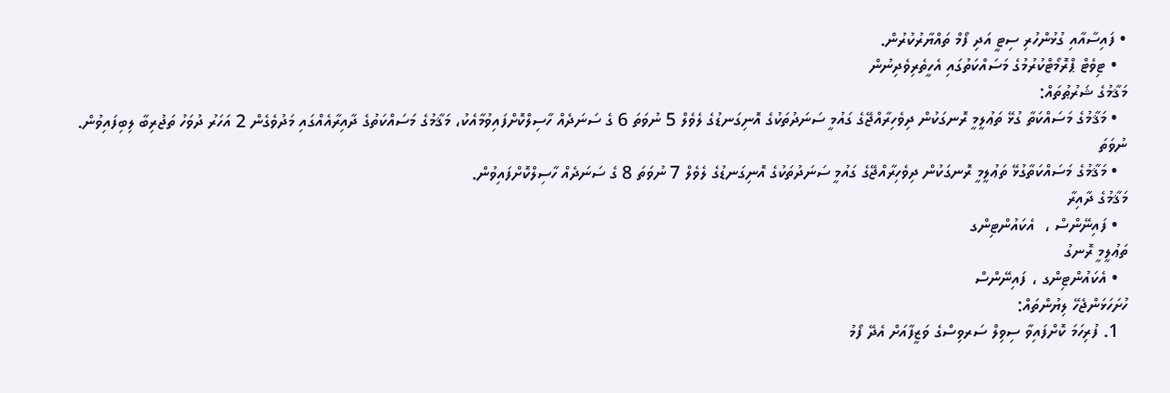• ފައިސާއާއި ގުޅުންހުރި ސިޓީ އަދި ފޯމް ތައްޔާރުކުރުން.
  • ޓިވެޓް ޕްރޮމޯޓްކުރުމުގެ މަސައްކަތުގައި އެހީތެރިވެދިނުން
މަޤާމުގެ ޝަރުޠުތައް:
  • މަޤާމުގެ މަސައްކަތާ ގުޅޭ ތަޢުލީމީ ރޮނގަކުން ދިވެހިރާއްޖޭގެ ގައުމީ ސަނަދުތަކުގެ އޮނިގަނޑުގެ ލެވެލް 5 ނުވަތަ 6 ގެ ސަނަދެއް ހާސިލްކޮށްފައިވުމާއެކު، މަޤާމުގެ މަސައްކަތުގެ ދާއިރާއެއްގައި މަދުވެގެން 2 އަހަރު ދުވަހު ތަޖުރިބާ ލިބިފައިވުން.
ނުވަތަ
  • މަޤާމުގެ މަސައްކަތާގުޅޭ ތަޢުލީމީ ރޮނގަކުން ދިވެހިރާއްޖޭގެ ގައުމީ ސަނަދުތަކުގެ އޮނިގަނޑުގެ ލެވެލް 7 ނުވަތަ 8 ގެ ސަނަދެއް ހާސިލްކޮށްފައިވުން.
މަޤާމުގެ ދާއިރާ
  • ފައިނޭންސް ،  އެކައުންޓިންގ
ތަޢުލީމީ ރޮނގު
  • އެކައުންޓިންގ ، ފައިނޭންސް
ހުށަހަޅަންޖެހޭ ލިޔުންތައް:
  1. ފުރިހަމަ ކޮށްފައިވާ ސިވިލް ސަރވިސްގެ ވަޒީފާއަށް އެދޭ ފޯމު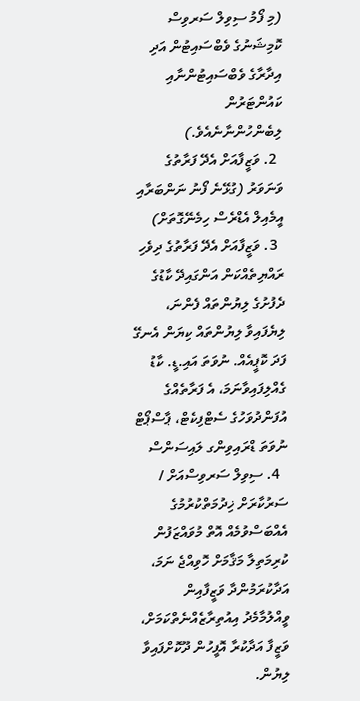(މި ފޯމު ސިވިލް ސަރވިސް ކޮމިޝަނުގެ ވެބްސައިޓުން އަދި އިދާރާގެ ވެބްސައިޓުންނާއި ކައުންޓަރުން ލިބެންހުންނާނެއެވެ.)
  2. ވަޒީފާއަށް އެދޭ ފަރާތުގެ ވަނަވަރު (ގުޅޭނެ ފޯނު ނަންބަރާއި އީމެއިލް އެޑްރެސް ހިމެނޭގޮތަށް)
  3. ވަޒީފާއަށް އެދޭ ފަރާތުގެ ދިވެހި ރައްޔިތެއްކަން އަންގައިދޭ ކާޑުގެ ދެފުށުގެ ލިޔުންތައް ފެންނަ، ލިޔެފައިވާ ލިޔުންތައް ކިޔަން އެނގޭ ފަދަ ކޮޕީއެއް. ނުވަތަ އައި.ޑީ. ކާޑު ގެއްލިފައިވާނަމަ، އެ ފަރާތެއްގެ އުފަންދުވަހުގެ ސެޓްފިކެޓް، ޕާސްޕޯޓް ނުވަތަ ޑްރައިވިންގ ލައިސަންސް
  4. ސިވިލް ސަރވިސްއަށް / ސަރުކާރަށް ޚިދުމަތްކުރުމުގެ އެއްބަސްވުމެއް އޮތް މުވައްޒަފުން ކުރިމަތިލާ މަޤާމަށް ހޮވިއްޖެ ނަމަ، އަދާކުރަމުންދާ ވަޒީފާއިން ވީއްލުމާމެދު އިއުތިރާޒެއްނެތްކަމަށް، ވަޒީފާ އަދާކުރާ އޮފީހުން ދޫކޮށްފައިވާ ލިޔުން.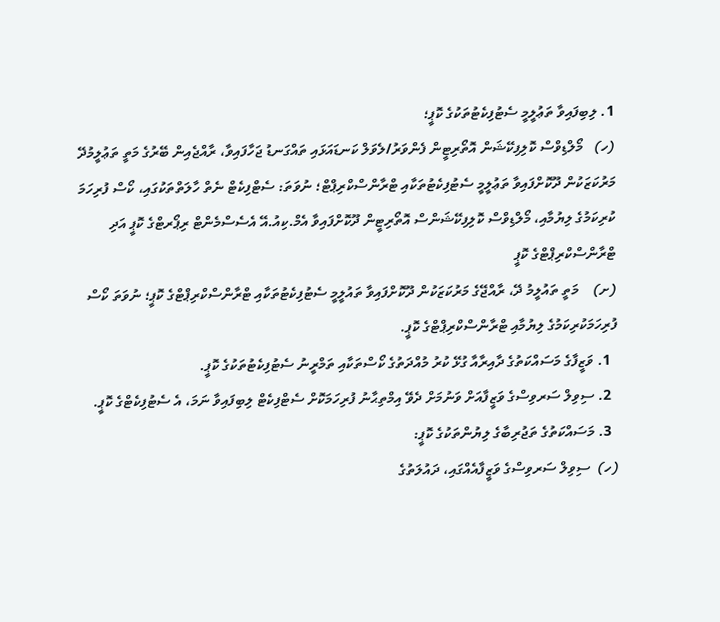1. ލިބިފައިވާ ތަޢުލީމީ ސެޓުފިކެޓުތަކުގެ ކޮޕީ؛
(ހ)   މޯލްޑިވްސް ކޮލިފިކޭޝަން އޮތޯރިޓީން ފެންވަރު/ލެވަލް ކަނޑައަޅައި ތައްގަނޑު ޖަހާފައިވާ، ރާއްޖެއިން ބޭރުގެ މަތީ ތަޢުލީމުދޭ މަރުކަޒަކުން ދޫކޮށްފައިވާ ތަޢުލީމީ ސެޓުފިކެޓުތަކާއި ޓްރާންސްކްރިޕްޓް؛ ނުވަތަ: ސެޓްފިކެޓް ނެތް ހާލަތްތަކުގައި، ކޯސް ފުރިހަމަ ކުރިކަމުގެ ލިޔުމާއި، މޯލްޑިވްސް ކޮލިފިކޭޝަންސް އޮތޯރިޓީން ދޫކޮށްފައިވާ އެމް.ކިއު.އޭ އެސެސްމެންޓް ރިޕޯރޓްގެ ކޮޕީ އަދި ޓްރާންސްކްރިޕްޓްގެ ކޮޕީ
(ށ)    މަތީ ތައުލީމު ދޭ، ރާއްޖޭގެ މަރުކަޒަކުން ދޫކޮށްފައިވާ ތައުލީމީ ސެޓުފިކެޓުތަކާއި ޓްރާންސްކްރިޕްޓްގެ ކޮޕީ؛ ނުވަތަ ކޯސް ފުރިހަމަކުރިކަމުގެ ލިޔުމާއި ޓްރާންސްކްރިޕްޓްގެ ކޮޕީ.
  1. ވަޒީފާގެ މަސައްކަތުގެ ދާއިރާއާ ގުޅޭ ކުރު މުއްދަތުގެ ކޯސްތަކާއި ތަމްރީނު ސެޓުފިކެޓުތަކުގެ ކޮޕީ.
  2. ސިވިލް ސަރވިސްގެ ވަޒީފާއަށް ވަނުމަށް ދެވޭ އިމްތިޙާނު ފުރިހަމަކޮށް ސެޓްފިކެޓް ލިބިފައިވާ ނަމަ، އެ ސެޓުފިކެޓްގެ ކޮޕީ.
  3. މަސައްކަތުގެ ތަޖުރިބާގެ ލިޔުންތަކުގެ ކޮޕީ:
(ހ)  ސިވިލް ސަރވިސްގެ ވަޒީފާއެއްގައި، ދައުލަތުގެ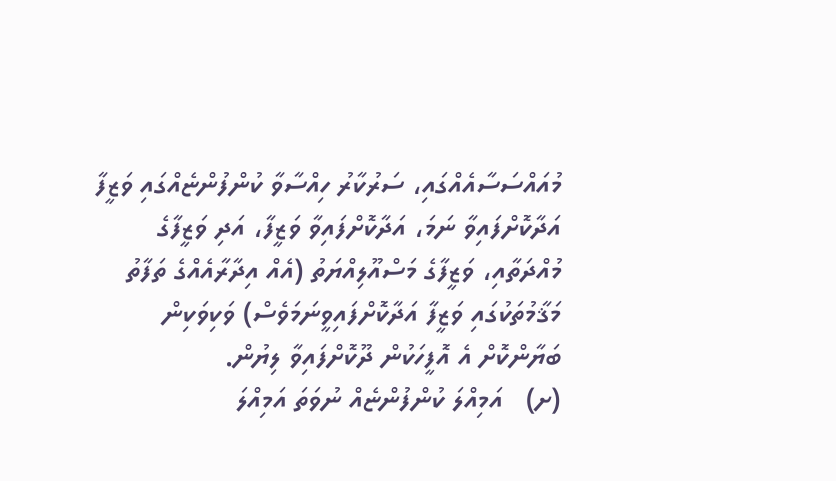މުއައްސަސާއެއްގައި، ސަރުކާރު ހިއްސާވާ ކުންފުންޏެއްގައި ވަޒީފާ އަދާކޮށްފައިވާ ނަމަ، އަދާކޮށްފައިވާ ވަޒީފާ، އަދި ވަޒީފާގެ މުއްދަތާއި، ވަޒީފާގެ މަސްއޫލިއްޔަތު (އެއް އިދާރާއެއްގެ ތަފާތު މަޤާމުތަކުގައި ވަޒީފާ އަދާކޮށްފައިވީނަމަވެސް) ވަކިވަކިން ބަޔާންކޮށް އެ އޮފީހަކުން ދޫކޮށްފައިވާ ލިޔުން.
(ށ)   އަމިއްލަ ކުންފުންޏެއް ނުވަތަ އަމިއްލަ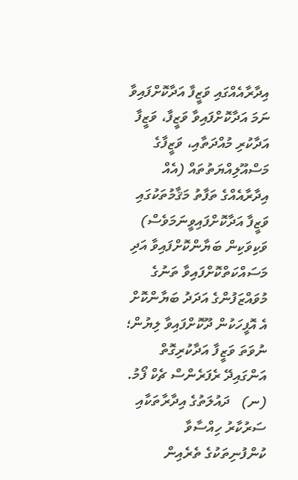އިދާރާއެއްގައި ވަޒީފާ އަދާކޮށްފައިވާ ނަމަ އަދާކޮށްފައިވާ ވަޒީފާ، ވަޒީފާ އަދާކުރި މުއްދަތާއި، ވަޒީފާގެ މަސްއޫލިއްޔަތުތައް (އެއް އިދާރާއެއްގެ ތަފާތު މަޤާމުތަކުގައި ވަޒީފާ އަދާކޮށްފައިވީނަމަވެސް) ވަކިވަކިން ބަޔާންކޮށްފައިވާ އަދި މަސައްކަތްކޮށްފައިވާ ތަނުގެ މުވައްޒަފުންގެ އަދަދު ބަޔާންކޮށް އެ އޮފީހަކުން ދޫކޮށްފައިވާ ލިޔުން؛ ނުވަތަ ވަޒީފާ އަދާކުރިގޮތް އަންގައިދޭ ރެފަރެންސް ޗެކް ފޯމު.
(ނ)   ދައުލަތުގެ އިދާރާތަކާއި ސަރުކާރު ހިއްސާވާ ކުންފުނިތަކުގެ ތެރެއިން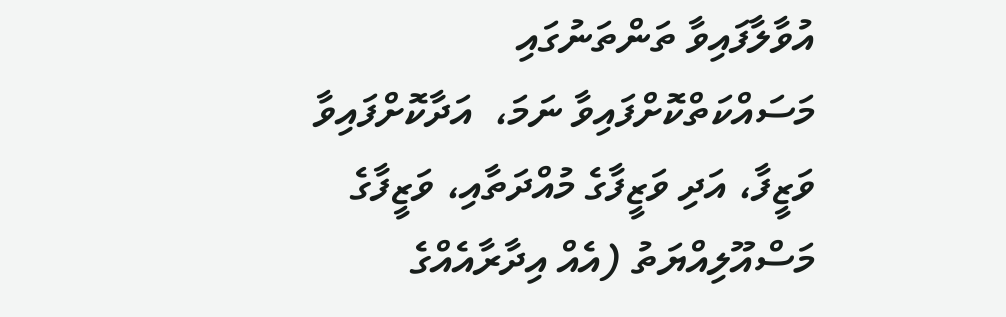އުވާލާފައިވާ ތަންތަނުގައި މަސައްކަތްކޮށްފައިވާ ނަމަ،  އަދާކޮށްފައިވާ ވަޒީފާ، އަދި ވަޒީފާގެ މުއްދަތާއި، ވަޒީފާގެ މަސްއޫލިއްޔަތު (އެއް އިދާރާއެއްގެ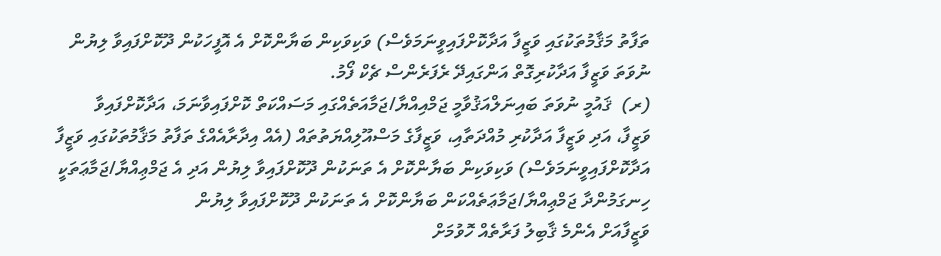ތަފާތު މަޤާމުތަކުގައި ވަޒީފާ އަދާކޮށްފައިވީނަމަވެސް) ވަކިވަކިން ބަޔާންކޮށް އެ އޮފީހަކުން ދޫކޮށްފައިވާ ލިޔުން ނުވަތަ ވަޒީފާ އަދާކުރިގޮތް އަންގައިދޭ ރެފަރެންސް ޗެކް ފޯމު.
(ރ)  ޤައުމީ ނުވަތަ ބައިނަލްއަޤުވާމީ ޖަމްއިއްޔާ/ޖަމާއަތެއްގައި މަސައްކަތް ކޮށްފައިވާނަމަ، އަދާކޮށްފައިވާ ވަޒީފާ، އަދި ވަޒީފާ އަދާކުރި މުއްދަތާއި، ވަޒީފާގެ މަސްއޫލިއްޔަތުތައް (އެއް އިދާރާއެއްގެ ތަފާތު މަޤާމުތަކުގައި ވަޒީފާ އަދާކޮށްފައިވީނަމަވެސް) ވަކިވަކިން ބަޔާންކޮށް އެ ތަނަކުން ދޫކޮށްފައިވާ ލިޔުން އަދި އެ ޖަމްޢިއްޔާ/ޖަމާޢަތަކީ ހިނގަމުންދާ ޖަމްޢިއްޔާ/ޖަމާޢަތެއްކަން ބަޔާންކޮށް އެ ތަނަކުން ދޫކޮށްފައިވާ ލިޔުން
ވަޒީފާއަށް އެންމެ ޤާބިލު ފަރާތެއް ހޮވުމަށް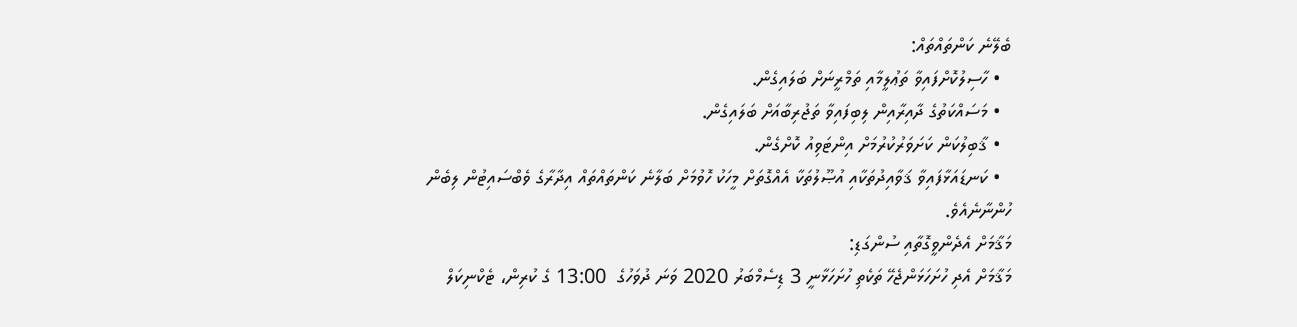ބެލޭނެ ކަންތައްތައް:
  • ހާސިލުކޮށްފައިވާ ތަޢުލީމާއި ތަމްރީނަށް ބަލައިގެން.
  • މަސައްކަތުގެ ދާއިރާއިން ލިބިފައިވާ ތަޖުރިބާއަށް ބަލައިގެން.
  • ޤާބިލުކަން ކަށަވަރުކުރުމަށް އިންޓަވިއު ކޮށްގެން.
  • ކަނޑައަޅާފައިވާ ޤަވާއިދުތަކާއި އުޞޫލުތަކާ އެއްގޮތަށް މީހަކު ހޮވުމަށް ބަލާނެ ކަންތައްތައް އިދާރާގެ ވެބްސައިޓުން ލިބެން ހުންނާނެއެވެ.
މަޤާމަށް އެދެންވީގޮތާއި ސުންގަޑި:
މަޤާމަށް އެދި ހުށަހަޅަންޖެހޭ ތަކެތި ހުށަހަޅާނީ 3 ޑިސެމްބަރު 2020 ވަނަ ދުވަހުގެ  13:00 ގެ ކުރިން، ޓެކްނިކަލް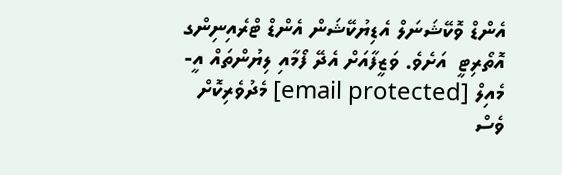އެންޑް ވޮކޭޝަނަލް އެޑިޔުކޭޝަން އެންޑް ޓްރެއިނިންގ އޮތޯރިޓީ  އަށެވެ. ވަޒީފާއަށް އެދޭ ފޯމާއި ލިޔުންތައް އީ-މެއިލް [email protected] މެދުވެރިކޮށް ވެސް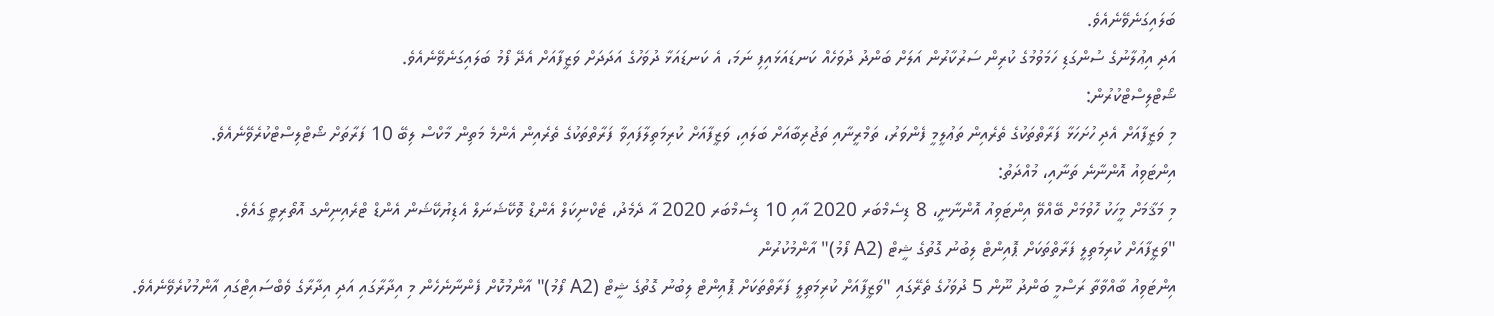ބަލައިގަނެވޭނެއެވެ.
އަދި އިޢުލާނުގެ ސުންގަޑި ހަމަވުމުގެ ކުރިން ސަރުކާރުން އަލަށް ބަންދު ދުވަހެއް ކަނޑައަޅައިފި ނަމަ، އެ ކަނޑައަޅާ ދުވަހުގެ އަދަދަށް ވަޒީފާއަށް އެދޭ ފޯމު ބަލައިގަނެވޭނެއެވެ.
ޝޯޓްލިސްޓްކުރުން:
މި ވަޒީފާއަށް އެދި ހުށަހަޅާ ފަރާތްތަކުގެ ތެރެއިން ތަޢުލީމީ ފެންވަރު، ތަމްރީނާއި ތަޖުރިބާއަށް ބަލައި، ވަޒީފާއަށް ކުރިމަތިލާފައިވާ ފަރާތްތަކުގެ ތެރެއިން އެންމެ މަތިން މާކްސް ލިބޭ 10 ފަރާތަށް ޝޯޓްލިސްޓްކުރެވޭނެއެވެ.
އިންޓަވިއު އޮންނާނެ ތަނާއި، މުއްދަތު:
މި މަޤާމަށް މީހަކު ހޮވުމަށް ބޭއްވޭ އިންޓަވިއު އޮންނާނީ، 8 ޑިސެމްބަރ 2020 އާއި 10 ޑިސެމްބަރ 2020 އާ ދެމެދު، ޓެކްނިކަލް އެންޑް ވޮކޭޝަނަލް އެޑިޔުކޭޝަން އެންޑް ޓްރެއިނިންގ އޮތޯރިޓީ ގައެވެ.
"ވަޒީފާއަށް ކުރިމަތިލީ ފަރާތްތަކަށް ޕޮއިންޓް ލިބުނު ގޮތުގެ ޝީޓް (A2 ފޯމު)" އާންމުކުރުން
އިންޓަވިއު ބާއްވާތާ ރަސްމީ ބަންދު ނޫން 5 ދުވަހުގެ ތެރޭގައި "ވަޒީފާއަށް ކުރިމަތިލީ ފަރާތްތަކަށް ޕޮއިންޓް ލިބުނު ގޮތުގެ ޝީޓް (A2 ފޯމު)" އާންމުކޮށް ފެންނާނެހެން މި އިދާރާގައި އަދި އިދާރާގެ ވެބްސައިޓްގައި އާންމުކުރެވޭނެއެވެ.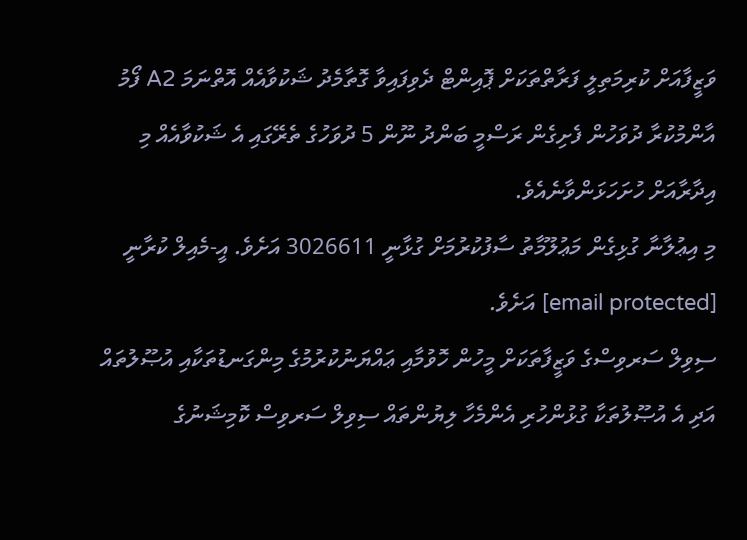ވަޒީފާއަށް ކުރިމަތިލީ ފަރާތްތަކަށް ޕޮއިންޓް ދެވިފައިވާ ގޮތާމެދު ޝަކުވާއެއް އޮތްނަމަ A2 ފޯމު އާންމުކުރާ ދުވަހުން ފެށިގެން ރަސްމީ ބަންދު ނޫން 5 ދުވަހުގެ ތެރޭގައި އެ ޝަކުވާއެއް މި އިދާރާއަށް ހުށަހަޅަންވާނެއެވެ.
މި އިޢުލާނާ ގުޅިގެން މަޢުލޫމާތު ސާފުކުރުމަށް ގުޅާނީ 3026611 އަށެވެ. އީ-މެއިލް ކުރާނީ [email protected] އަށެވެ.
ސިވިލް ސަރވިސްގެ ވަޒީފާތަކަށް މީހުން ހޮވުމާއި ޢައްޔަނުކުރުމުގެ މިންގަނޑުތަކާއި އުޞޫލުތައް އަދި އެ އުޞޫލުތަކާ ގުޅުންހުރި އެންމެހާ ލިޔުންތައް ސިވިލް ސަރވިސް ކޮމިޝަނުގެ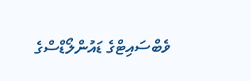ވެބްސައިޓްގެ ޑައުންލޯޑްސްގެ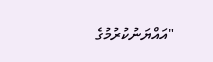"އައްޔަނުކުރުމުގެ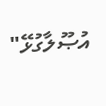އުޞޫލާގުޅޭ"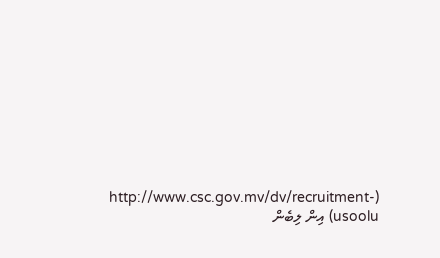(http://www.csc.gov.mv/dv/recruitment-usoolu) އިން ލިބެން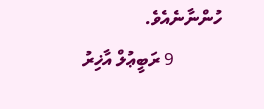ހުންނާނެއެވެ.
           9 ރަބީޢުލް އާޚިރު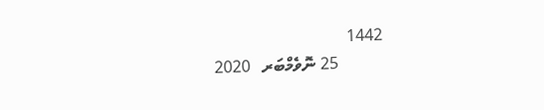1442
           25 ނޮވެމްބަރ   2020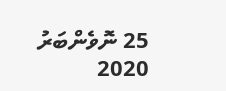25 ނޮވެންބަރު 2020